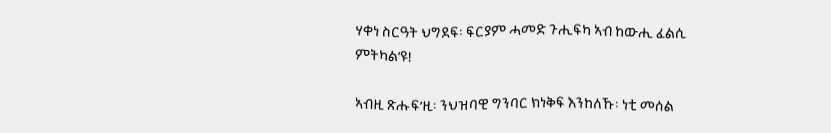ሃቀነ ስርዓት ህግደፍ፡ ፍርያም ሓመድ ጉሒፍካ ኣብ ከውሒ ፈልሲ ምትካል’ዩ!

ኣብዚ ጽሑፍ’ዚ፡ ንህዝባዊ ግንባር ክነቅፍ እንከለኹ፡ ነቲ መሰል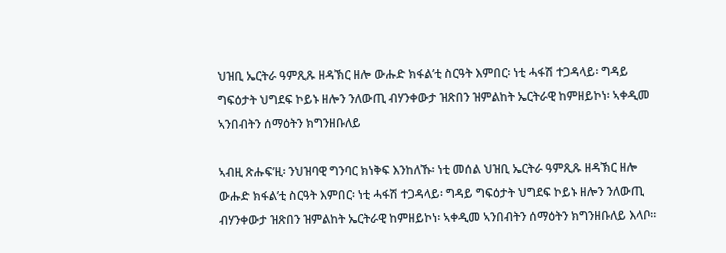ህዝቢ ኤርትራ ዓምጺጹ ዘዳኽር ዘሎ ውሑድ ክፋል’ቲ ስርዓት እምበር፡ ነቲ ሓፋሽ ተጋዳላይ፡ ግዳይ ግፍዕታት ህግደፍ ኮይኑ ዘሎን ንለውጢ ብሃንቀውታ ዝጽበን ዝምልከት ኤርትራዊ ከምዘይኮነ፡ ኣቀዲመ ኣንበብትን ሰማዕትን ክግንዘቡለይ

ኣብዚ ጽሑፍ’ዚ፡ ንህዝባዊ ግንባር ክነቅፍ እንከለኹ፡ ነቲ መሰል ህዝቢ ኤርትራ ዓምጺጹ ዘዳኽር ዘሎ ውሑድ ክፋል’ቲ ስርዓት እምበር፡ ነቲ ሓፋሽ ተጋዳላይ፡ ግዳይ ግፍዕታት ህግደፍ ኮይኑ ዘሎን ንለውጢ ብሃንቀውታ ዝጽበን ዝምልከት ኤርትራዊ ከምዘይኮነ፡ ኣቀዲመ ኣንበብትን ሰማዕትን ክግንዘቡለይ እላቦ።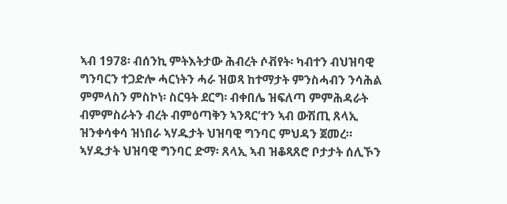ኣብ 1978፡ ብሰንኪ ምትእትታው ሕብረት ሶቭየት፡ ካብተን ብህዝባዊ ግንባርን ተጋድሎ ሓርነትን ሓራ ዝወጻ ከተማታት ምንስሓብን ንሳሕል ምምላስን ምስኮነ፡ ስርዓት ደርግ፡ ብቀበሌ ዝፍለጣ ምምሕዳራት ብምምስራትን ብረት ብምዕጣቅን ኣንጻር’ተን ኣብ ውሽጢ ጸላኢ ዝንቀሳቀሳ ዝነበራ ኣሃዱታት ህዝባዊ ግንባር ምህዳን ጀመረ። ኣሃዱታት ህዝባዊ ግንባር ድማ፡ ጸላኢ ኣብ ዝቆጻጸሮ ቦታታት ሰሊኾን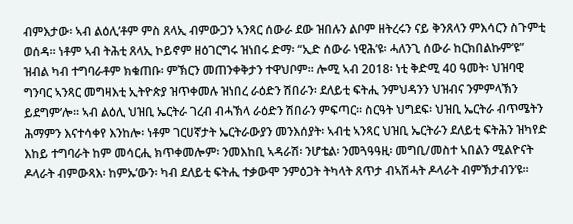ብምእታው፡ ኣብ ልዕሊ’ቶም ምስ ጸላኢ ብምውጋን ኣንጻር ሰውራ ደው ዝበሉን ልቦም ዘትረሩን ናይ ቅንጸላን ምእሳርን ስጉምቲ ወሰዳ። ነቶም ኣብ ትሕቲ ጸላኢ ኮይኖም ዘዕገርግሩ ዝነበሩ ድማ፡ “ኢድ ሰውራ ነዊሕ’ዩ፡ ሓለንጊ ሰውራ ከርክበልኩም’ዩ” ዝብል ካብ ተግባራቶም ክቁጠቡ፡ ምኽርን መጠንቀቅታን ተዋህቦም። ሎሚ ኣብ 2018፡ ነቲ ቅድሚ 40 ዓመት፡ ህዝባዊ ግንባር ኣንጻር መግዛእቲ ኢትዮጵያ ዝጥቀመሉ ዝነበረ ራዕድን ሽበራን፡ ደለይቲ ፍትሒ ንምህዳንን ህዝብና ንምምላኽን ይደግም’ሎ። ኣብ ልዕሊ ህዝቢ ኤርትራ ገረብ ብሓኽላ ራዕድን ሽበራን ምፍጣር። ስርዓት ህግደፍ፡ ህዝቢ ኤርትራ ብጥሜትን ሕማምን እናተሳቀየ እንከሎ፡ ነቶም ገርሀኛታት ኤርትራውያን መንእሰያት፡ ኣብቲ ኣንጻር ህዝቢ ኤርትራን ደለይቲ ፍትሕን ዝካየድ እከይ ተግባራት ከም መሳርሒ ክጥቀመሎም፡ ንመእከቢ ኣዳራሽ፡ ንሆቴል፡ ንመጓዓዓዚ፡ መግቢ/መስተ ኣበልን ሚልዮናት ዶላራት ብምውጻእ፡ ከምኡ’ውን፡ ካብ ደለይቲ ፍትሒ ተቃውሞ ንምዕጋት ትካላት ጸጥታ ብኣሽሓት ዶላራት ብምኽታብን’ዩ።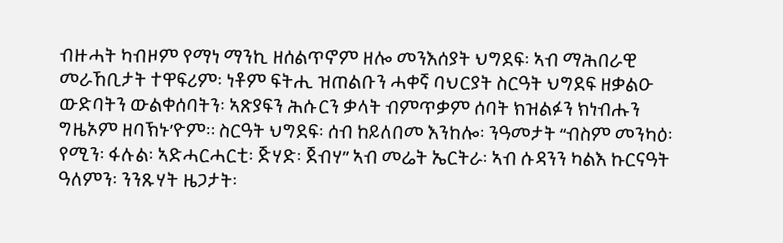ብዙሓት ካብዞም የማነ ማንኪ ዘሰልጥኖም ዘሎ መንእሰያት ህግደፍ፡ ኣብ ማሕበራዊ መራኸቢታት ተዋፍሪም፡ ነቶም ፍትሒ ዝጠልቡን ሓቀኛ ባህርያት ስርዓት ህግደፍ ዘቃልዑ ውድባትን ውልቀሰባትን፡ ኣጽያፍን ሕሱርን ቃላት ብምጥቃም ሰባት ክዝልፉን ክነብሑን ግዜኦም ዘባኽኑ’ዮም። ስርዓት ህግደፍ፡ ሰብ ከይለበመ እንከሎ፡ ንዓመታት “ብስም መንካዕ፡ የሚን፡ ፋሉል፡ ኣድሓርሓርቲ፡ ጅሃድ፡ ጀብሃ” ኣብ መሬት ኤርትራ፡ ኣብ ሱዳንን ካልእ ኩርናዓት ዓለምን፡ ንንጹሃት ዜጋታት፡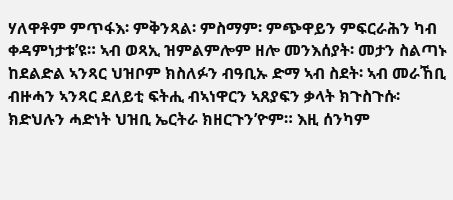ሃለዋቶም ምጥፋእ፡ ምቅንጻል፡ ምስማም፡ ምጭዋይን ምፍርራሕን ካብ ቀዳምነታቱ’ዩ። ኣብ ወጻኢ ዝምልምሎም ዘሎ መንእሰያት፡ መታን ስልጣኑ ከደልድል ኣንጻር ህዝቦም ክስለፉን ብዓቢኡ ድማ ኣብ ስደት፡ ኣብ መራኸቢ ብዙሓን ኣንጻር ደለይቲ ፍትሒ ብኣነዋርን ኣጸያፍን ቃላት ክጉስጉሱ፡ ክድህሉን ሓድነት ህዝቢ ኤርትራ ክዘርጉን’ዮም። እዚ ሰንካም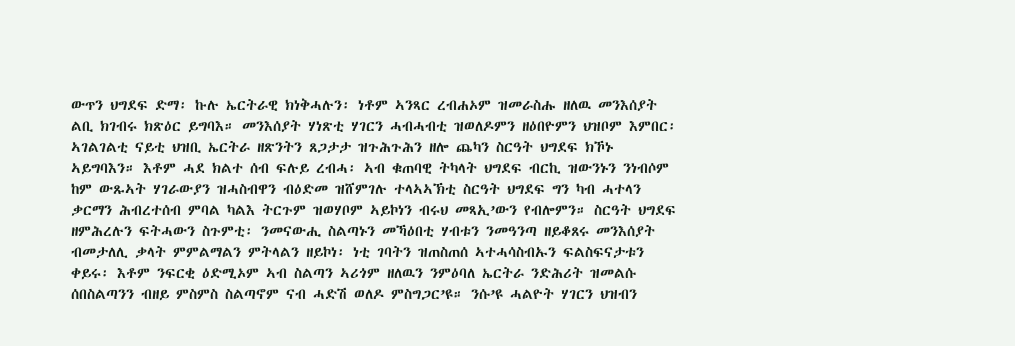ውጥን ህግደፍ ድማ፡ ኩሉ ኤርትራዊ ክነቅሓሉን፡ ነቶም ኣንጻር ረብሐኦም ዝመራስሑ ዘለዉ መንእሰያት ልቢ ክገብሩ ክጽዕር ይግባእ። መንእሰያት ሃነጽቲ ሃገርን ሓብሓብቲ ዝወለዶምን ዘዕበዮምን ህዝቦም እምበር፡ ኣገልገልቲ ናይቲ ህዝቢ ኤርትራ ዘጽንትን ጸጋታታ ዝጉሕጉሕን ዘሎ ጨካን ስርዓት ህግደፍ ክኾኑ ኣይግባእን። እቶም ሓደ ክልተ ሰብ ፍሉይ ረብሓ፡ ኣብ ቁጠባዊ ትካላት ህግደፍ ብርኪ ዝውንኑን ንነብሶም ከም ውጹኣት ሃገራውያን ዝሓስብዋን ብዕድመ ዝሸምገሉ ተላኣኣኽቲ ስርዓት ህግደፍ ግን ካብ ሓተላን ቃርማን ሕብረተሰብ ምባል ካልእ ትርጉም ዝወሃቦም ኣይኮነን ብሩህ መጻኢ’ውን የብሎምን። ስርዓት ህግደፍ ዘምሕረሉን ፍትሓውን ስጉምቲ፡ ንመናውሒ ስልጣኑን መኻዕበቲ ሃብቱን ንመዓንጣ ዘይቆጸሩ መንእሰያት ብመታለሊ ቃላት ምምልማልን ምትላልን ዘይኮነ፡ ነቲ ገባትን ዝጠስጠሰ ኣተሓሳስብኡን ፍልስፍናታቱን ቀይሩ፡ እቶም ንፍርቂ ዕድሚኦም ኣብ ስልጣን ኣሪጎም ዘለዉን ንምዕባለ ኤርትራ ንድሕሪት ዝመልሱ ሰበስልጣንን ብዘይ ምስምስ ስልጣኖም ናብ ሓድሽ ወለዶ ምስግጋር’ዩ። ንሱ’ዩ ሓልዮት ሃገርን ህዝብን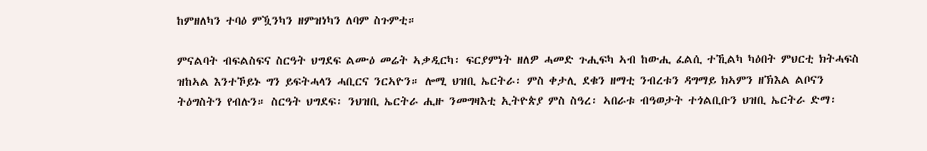ከምዘለካን ተባዕ ምዃንካን ዘምዝነካን ለባም ስጉምቲ።

ምናልባት ብፍልስፍና ስርዓት ህግደፍ ልሙዕ መሬት ኣቃዲርካ፡ ፍርያምነት ዘለዎ ሓመድ ጉሒፍካ ኣብ ከውሒ ፈልሲ ተኺልካ ካዕበት ምህርቲ ክትሓፍስ ዝከኣል እንተኾይኑ ግን ይፍትሓላን ሓቢርና ንርኣዮን። ሎሚ ህዝቢ ኤርትራ፡ ምስ ቀታሊ ደቁን ዘማቲ ንብረቱን ዳግማይ ክኣምን ዘኽእል ልቦናን ትዕግስትን የብሉን። ስርዓት ህግደፍ፡ ንህዝቢ ኤርትራ ሒዙ ንመግዛእቲ ኢትዮጵያ ምስ ስዓረ፡ ኣበራቱ ብዓወታት ተጎልቢቡን ህዝቢ ኤርትራ ድማ፡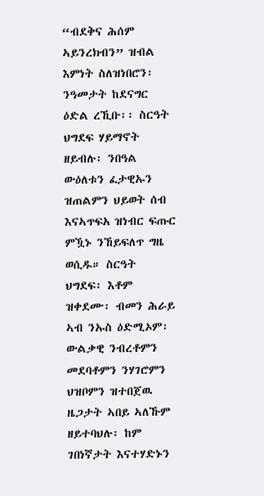“ብደቅና ሕሰም ኣይንረክብን” ዝብል እምነት ስለዝነበሮን፡ ንዓመታት ከደናግር ዕድል ረኺቡ፡፡ ስርዓት ህግደፍ ሃይማኖት ዘይብሉ፡ ንበዓል ውዕለቱን ፈታዊኡን ዝጠልምን ህይወት ሰብ እናኣጥፍአ ዝነብር ፍጡር ምዃኑ ንኸይፍለጥ ግዜ ወሲዱ። ስርዓት ህግደፍ፡ እቶም ዝቀደሙ፡ ብመን ሕራይ ኣብ ንኡስ ዕድሚኦም፡ ውልቃዊ ንብረቶምን መደባቶምን ንሃገሮምን ህዝቦምን ዝተበጀዉ ዜጋታት ኣበይ ኣለኹም ዘይተባህሉ፡ ከም ገበነኛታት እናተሃድኑን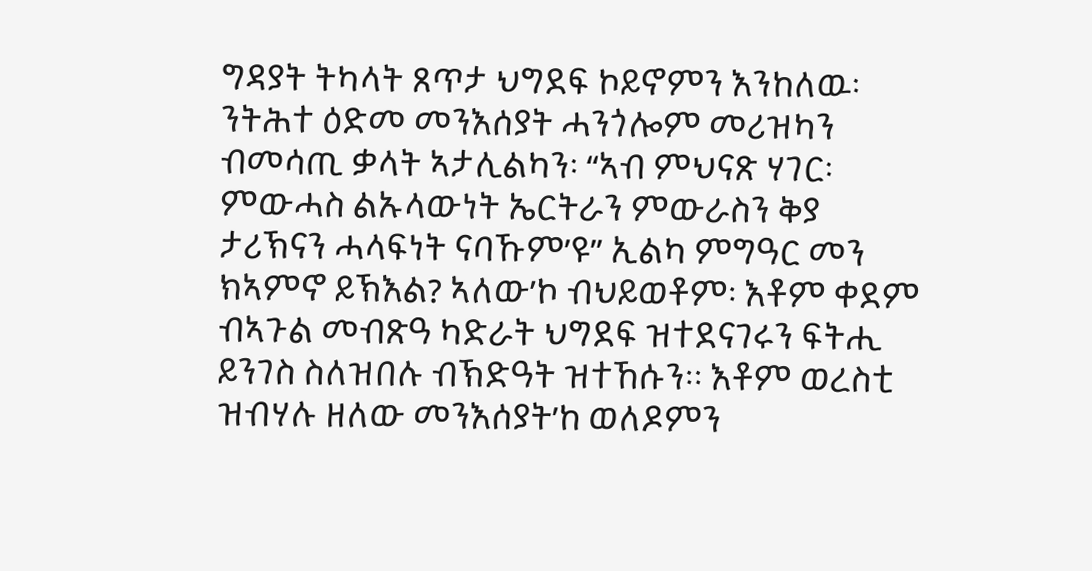ግዳያት ትካላት ጸጥታ ህግደፍ ኮይኖምን እንከለዉ፡ ንትሕተ ዕድመ መንእሰያት ሓንጎሎም መሪዝካን ብመሳጢ ቃላት ኣታሊልካን፡ “ኣብ ምህናጽ ሃገር፡ ምውሓስ ልኡላውነት ኤርትራን ምውራስን ቅያ ታሪኽናን ሓላፍነት ናባኹም’ዩ” ኢልካ ምግዓር መን ክኣምኖ ይኽእል? ኣለው’ኮ ብህይወቶም፡ እቶም ቀደም ብኣጉል መብጽዓ ካድራት ህግደፍ ዝተደናገሩን ፍትሒ ይንገስ ስለዝበሉ ብኽድዓት ዝተኸሱን። እቶም ወረስቲ ዝብሃሉ ዘለው መንእሰያት’ከ ወለዶምን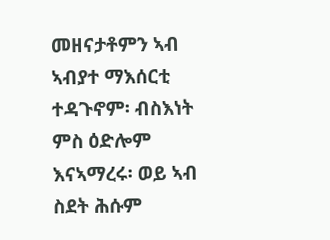መዘናታቶምን ኣብ ኣብያተ ማእሰርቲ ተዳጉኖም፡ ብስእነት ምስ ዕድሎም እናኣማረሩ፡ ወይ ኣብ ስደት ሕሱም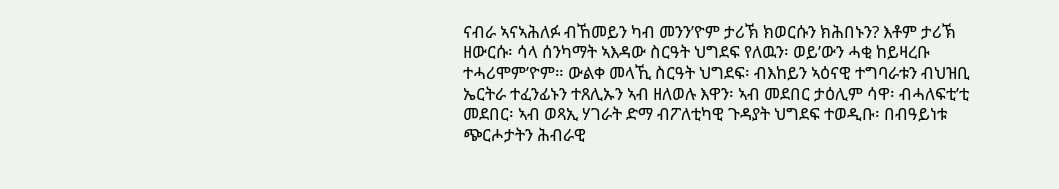ናብራ ኣናኣሕለፉ ብኸመይን ካብ መንን’ዮም ታሪኽ ክወርሱን ክሕበኑን? እቶም ታሪኽ ዘውርሱ፡ ሳላ ሰንካማት ኣእዳው ስርዓት ህግደፍ የለዉን፡ ወይ’ውን ሓቂ ከይዛረቡ ተሓሪሞም’ዮም። ውልቀ መላኺ ስርዓት ህግደፍ፡ ብእከይን ኣዕናዊ ተግባራቱን ብህዝቢ ኤርትራ ተፈንፊኑን ተጸሊኡን ኣብ ዘለወሉ እዋን፡ ኣብ መደበር ታዕሊም ሳዋ፡ ብሓለፍቲ’ቲ መደበር፡ ኣብ ወጻኢ ሃገራት ድማ ብፖለቲካዊ ጉዳያት ህግደፍ ተወዲቡ፡ በብዓይነቱ ጭርሖታትን ሕብራዊ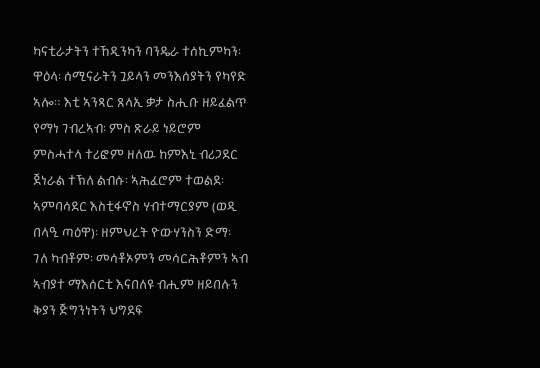ካናቲራታትን ተኸዲንካን ባንዴራ ተሰኪምካን፡ ዋዕላ፡ ሰሚናራትን ጓይላን መንእሰያትን የካየድ ኣሎ። እቲ ኣንጻር ጸላኢ ቃታ ስሒቡ ዘይፈልጥ የማነ ገብረኣብ፡ ምስ ጽራይ ነይሮም ምስሓተላ ተሪፎም ዘለዉ ከምእኒ ብሪጋደር ጀነራል ተኽለ ልብሱ፡ ኣሕፈሮም ተወልደ፡ ኣምባሳደር እስቲፋኖስ ሃብተማርያም (ወዲ በላዒ ጣዕዋ)፡ ዘምህረት ዮውሃንስን ድማ፡ ገለ ካብቶም፡ መሳቶኦምን መሳርሕቶምን ኣብ ኣብያተ ማእሰርቲ እናበለዩ ብሒም ዘይበሉን ቅያን ጅግንነትን ህግደፍ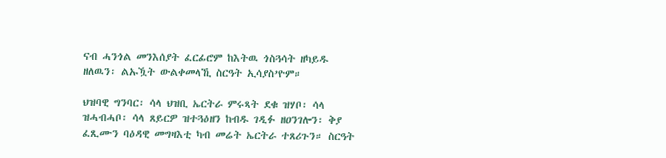ናብ ሓንጎል መንእሰያት ፈርፊሮም ከእትዉ ጎስጓሳት ዘካይዱ ዘለዉን፡ ልኡዃት ውልቀመላኺ ስርዓት ኢሳያስ’ዮም።

ህዝባዊ ግንባር፡ ሳላ ህዝቢ ኤርትራ ምሩጻት ደቁ ዝሃቦ፡ ሳላ ዝሓብሓቦ፡ ሳላ ጸይርዎ ዝተጓዕዘን ከብዱ ገዲፉ ዘዐንገሎን፡ ቅያ ፈጺሙን ባዕዳዊ መግዛእቲ ካብ መሬት ኤርትራ ተጸሪጉን። ስርዓት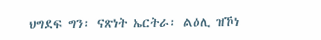ህግደፍ ግን፡ ናጽነት ኤርትራ፡ ልዕሊ ዝኾነ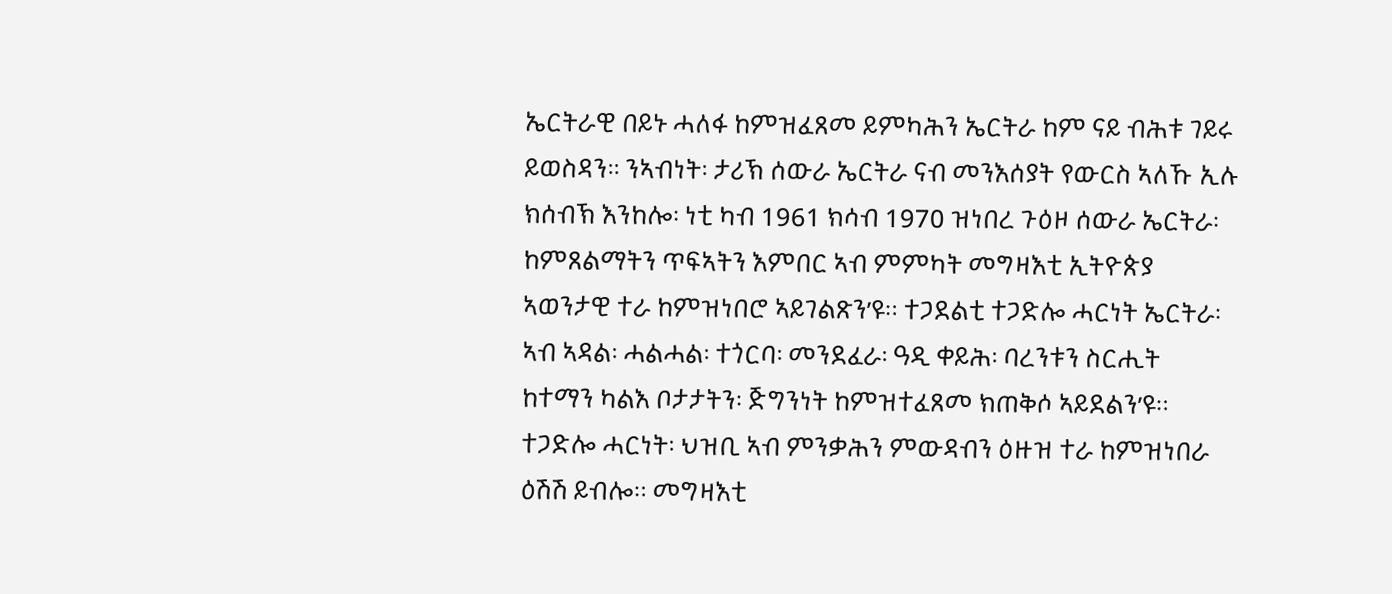ኤርትራዊ በይኑ ሓለፋ ከምዝፈጸመ ይምካሕን ኤርትራ ከም ናይ ብሕቱ ገይሩ ይወስዳን፡፡ ንኣብነት፡ ታሪኽ ሰውራ ኤርትራ ናብ መንእሰያት የውርስ ኣለኹ ኢሉ ክሰብኽ እንከሎ፡ ነቲ ካብ 1961 ክሳብ 1970 ዝነበረ ጉዕዞ ሰውራ ኤርትራ፡ ከምጸልማትን ጥፍኣትን እምበር ኣብ ምምካት መግዛእቲ ኢትዮጵያ ኣወንታዊ ተራ ከምዝነበሮ ኣይገልጽን’ዩ። ተጋደልቲ ተጋድሎ ሓርነት ኤርትራ፡ ኣብ ኣዳል፡ ሓልሓል፡ ተጎርባ፡ መንደፈራ፡ ዓዲ ቀይሕ፡ ባረንቱን ስርሒት ከተማን ካልእ ቦታታትን፡ ጅግንነት ከምዝተፈጸመ ክጠቅሶ ኣይደልን’ዩ። ተጋድሎ ሓርነት፡ ህዝቢ ኣብ ምንቃሕን ምውዳብን ዕዙዝ ተራ ከምዝነበራ ዕሽሽ ይብሎ። መግዛእቲ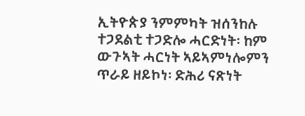ኢትዮጵያ ንምምካት ዝሰንከሉ ተጋደልቲ ተጋድሎ ሓርድነት፡ ከም ውጉኣት ሓርነት ኣይኣምነሎምን ጥራይ ዘይኮነ፡ ድሕሪ ናጽነት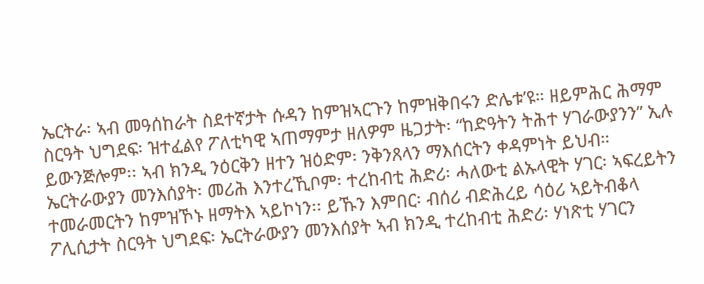ኤርትራ፡ ኣብ መዓሰከራት ስደተኛታት ሱዳን ከምዝኣርጉን ከምዝቅበሩን ድሌቱ’ዩ። ዘይምሕር ሕማም ስርዓት ህግደፍ፡ ዝተፈልየ ፖለቲካዊ ኣጠማምታ ዘለዎም ዜጋታት፡ “ከድዓትን ትሕተ ሃገራውያንን” ኢሉ ይውንጅሎም፡፡ ኣብ ክንዲ ንዕርቅን ዘተን ዝዕድም፡ ንቅንጸላን ማእሰርትን ቀዳምነት ይህብ። ኤርትራውያን መንእሰያት፡ መሪሕ እንተረኺቦም፡ ተረከብቲ ሕድሪ፡ ሓለውቲ ልኡላዊት ሃገር፡ ኣፍረይትን ተመራመርትን ከምዝኾኑ ዘማትእ ኣይኮነን፡፡ ይኹን እምበር፡ ብሰሪ ብድሕረይ ሳዕሪ ኣይትብቆላ ፖሊሲታት ስርዓት ህግደፍ፡ ኤርትራውያን መንእሰያት ኣብ ክንዲ ተረከብቲ ሕድሪ፡ ሃነጽቲ ሃገርን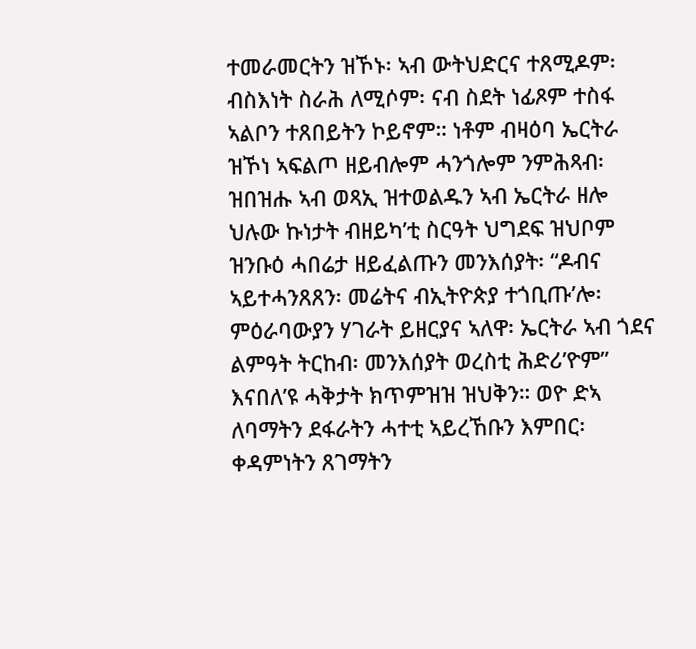ተመራመርትን ዝኾኑ፡ ኣብ ውትህድርና ተጸሚዶም፡ ብስእነት ስራሕ ለሚሶም፡ ናብ ስደት ነፊጾም ተስፋ ኣልቦን ተጸበይትን ኮይኖም። ነቶም ብዛዕባ ኤርትራ ዝኾነ ኣፍልጦ ዘይብሎም ሓንጎሎም ንምሕጻብ፡ ዝበዝሑ ኣብ ወጻኢ ዝተወልዱን ኣብ ኤርትራ ዘሎ ህሉው ኩነታት ብዘይካ’ቲ ስርዓት ህግደፍ ዝህቦም ዝንቡዕ ሓበሬታ ዘይፈልጡን መንእሰያት፡ “ዶብና ኣይተሓንጸጸን፡ መሬትና ብኢትዮጵያ ተጎቢጡ’ሎ፡ ምዕራባውያን ሃገራት ይዘርያና ኣለዋ፡ ኤርትራ ኣብ ጎደና ልምዓት ትርከብ፡ መንእሰያት ወረስቲ ሕድሪ’ዮም” እናበለ’ዩ ሓቅታት ክጥምዝዝ ዝህቅን። ወዮ ድኣ ለባማትን ደፋራትን ሓተቲ ኣይረኸቡን እምበር፡ ቀዳምነትን ጸገማትን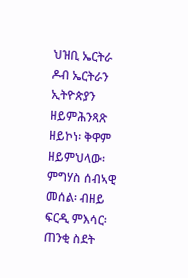ህዝቢ ኤርትራ ዶብ ኤርትራን ኢትዮጵያን ዘይምሕንጻጽ ዘይኮነ፡ ቅዋም ዘይምህላው፡ ምግሃስ ሰብኣዊ መሰል፡ ብዘይ ፍርዲ ምእሳር፡ ጠንቂ ስደት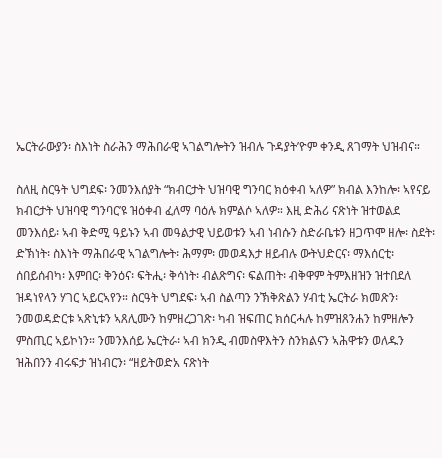ኤርትራውያን፡ ስእነት ስራሕን ማሕበራዊ ኣገልግሎትን ዝብሉ ጉዳያት’ዮም ቀንዲ ጸገማት ህዝብና።

ስለዚ ስርዓት ህግደፍ፡ ንመንእሰያት “ክብርታት ህዝባዊ ግንባር ክዕቀብ ኣለዎ” ክብል እንከሎ፡ ኣየናይ ክብርታት ህዝባዊ ግንባር’ዩ ዝዕቀብ ፈለማ ባዕሉ ክምልሶ ኣለዎ። እዚ ድሕሪ ናጽነት ዝተወልደ መንእሰይ፡ ኣብ ቅድሚ ዓይኑን ኣብ መዓልታዊ ህይወቱን ኣብ ነብሱን ስድራቤቱን ዘጋጥሞ ዘሎ፡ ስደት፡ ድኽነት፡ ስእነት ማሕበራዊ ኣገልግሎት፡ ሕማም፡ መወዳእታ ዘይብሉ ውትህድርና፡ ማእሰርቲ፡ ሰበይሰብካ፡ እምበር፡ ቅንዕና፡ ፍትሒ፡ ቅሳነት፡ ብልጽግና፡ ፍልጠት፡ ብቅዋም ትምእዘዝን ዝተበደለ ዝዳነየላን ሃገር ኣይርኣየን። ስርዓት ህግደፍ፡ ኣብ ስልጣን ንኽቅጽልን ሃብቲ ኤርትራ ክመጽን፡ ንመወዳድርቱ ኣጽኒቱን ኣጸሊሙን ከምዘረጋገጽ፡ ካብ ዝፍጠር ክሰርሓሉ ከምዝጸንሐን ከምዘሎን ምስጢር ኣይኮነን። ንመንእሰይ ኤርትራ፡ ኣብ ክንዲ ብመስዋእትን ስንክልናን ኣሕዋቱን ወለዱን ዝሕበንን ብሩፍታ ዝነብርን፡ “ዘይትወድአ ናጽነት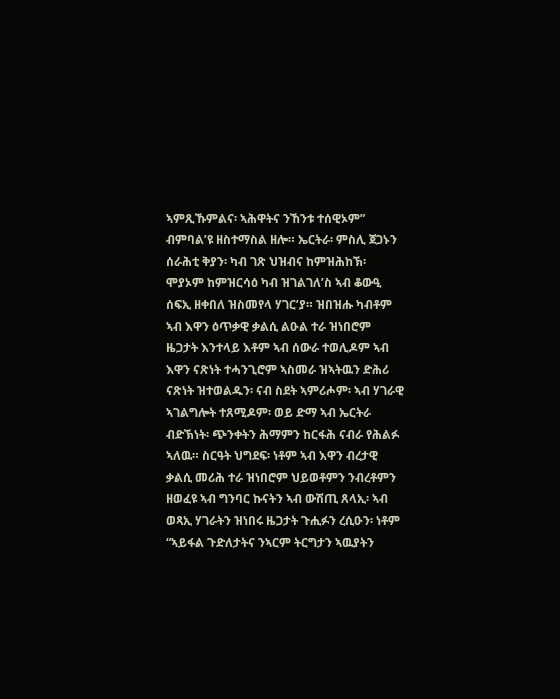ኣምጺኹምልና፡ ኣሕዋትና ንኸንቱ ተሰዊኦም” ብምባል’ዩ ዘስተማስል ዘሎ። ኤርትራ፡ ምስሊ ጀጋኑን ሰራሕቲ ቅያን፡ ካብ ገጽ ህዝብና ከምዝሕከኽ፡ ሞያኦም ከምዝርሳዕ ካብ ዝገልገለ’ስ ኣብ ቆውዒ ሰፍኢ ዘቀበለ ዝስመየላ ሃገር’ያ። ዝበዝሑ ካብቶም ኣብ እዋን ዕጥቃዊ ቃልሲ ልዑል ተራ ዝነበሮም ዜጋታት እንተላይ እቶም ኣብ ሰውራ ተወሊዶም ኣብ እዋን ናጽነት ተሓንጊሮም ኣስመራ ዝኣትዉን ድሕሪ ናጽነት ዝተወልዱን፡ ናብ ስደት ኣምሪሖም፡ ኣብ ሃገራዊ ኣገልግሎት ተጸሚዶም፡ ወይ ድማ ኣብ ኤርትራ ብድኽነት፡ ጭንቀትን ሕማምን ከርፋሕ ናብራ የሕልፉ ኣለዉ። ስርዓት ህግደፍ፡ ነቶም ኣብ እዋን ብረታዊ ቃልሲ መሪሕ ተራ ዝነበሮም ህይወቶምን ንብረቶምን ዘወፈዩ ኣብ ግንባር ኩናትን ኣብ ውሽጢ ጸላኢ፡ ኣብ ወጻኢ ሃገራትን ዝነበሩ ዜጋታት ጉሒፉን ረሲዑን፡ ነቶም “ኣይፋል ጉድለታትና ንኣርም ትርግታን ኣዉያትን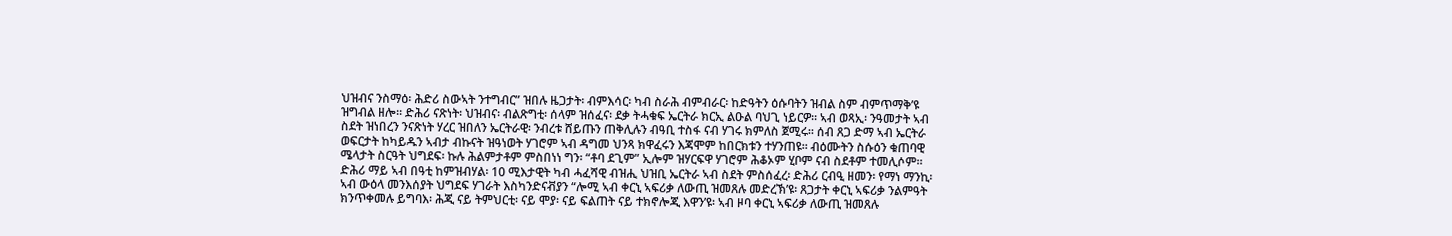ህዝብና ንስማዕ፡ ሕድሪ ስውኣት ንተግብር” ዝበሉ ዜጋታት፡ ብምእሳር፡ ካብ ስራሕ ብምብራር፡ ከድዓትን ዕሱባትን ዝብል ስም ብምጥማቅ’ዩ ዝግብል ዘሎ። ድሕሪ ናጽነት፡ ህዝብና፡ ብልጽግቲ፡ ሰላም ዝሰፈና፡ ደቃ ትሓቁፍ ኤርትራ ክርኢ ልዑል ባህጊ ነይርዎ። ኣብ ወጻኢ፡ ንዓመታት ኣብ ስደት ዝነበረን ንናጽነት ሃረር ዝበለን ኤርትራዊ፡ ንብረቱ ሸይጡን ጠቅሊሉን ብዓቢ ተስፋ ናብ ሃገሩ ክምለስ ጀሚሩ፡፡ ሰብ ጸጋ ድማ ኣብ ኤርትራ ወፍርታት ከካይዱን ኣብታ ብኩናት ዝዓነወት ሃገሮም ኣብ ዳግመ ህንጻ ክዋፈሩን እጃሞም ከበርክቱን ተሃንጠዩ፡፡ ብዕሙትን ስሱዕን ቁጠባዊ ሜላታት ስርዓት ህግደፍ፡ ኩሉ ሕልምታቶም ምስበነነ ግን፡ “ቶባ ደጊም” ኢሎም ዝሃርፍዋ ሃገሮም ሕቆኦም ሂቦም ናብ ስደቶም ተመሊሶም። ድሕሪ ማይ ኣብ በዓቲ ከምዝብሃል፡ 10 ሚእታዊት ካብ ሓፈሻዊ ብዝሒ ህዝቢ ኤርትራ ኣብ ስደት ምስሰፈረ፡ ድሕሪ ርብዒ ዘመን፡ የማነ ማንኪ፡ ኣብ ውዕላ መንእሰያት ህግደፍ ሃገራት እስካንድናቭያን “ሎሚ ኣብ ቀርኒ ኣፍሪቃ ለውጢ ዝመጸሉ መድረኽ’ዩ፡ ጸጋታት ቀርኒ ኣፍሪቃ ንልምዓት ክንጥቀመሉ ይግባእ፡ ሕጂ ናይ ትምህርቲ፡ ናይ ሞያ፡ ናይ ፍልጠት ናይ ተክኖሎጂ እዋን’ዩ፡ ኣብ ዞባ ቀርኒ ኣፍሪቃ ለውጢ ዝመጸሉ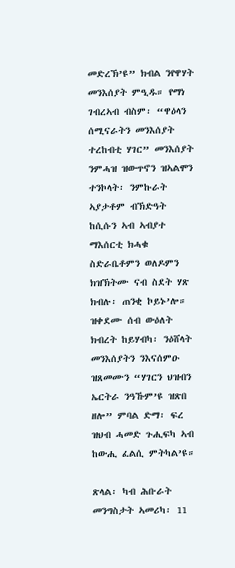መድረኽ’ዩ” ክብል ንየዋሃት መንእሰያት ምዒዱ። የማነ ገብረኣብ ብስም፡ “ዋዕላን ሰሚናራትን መንእሰያት ተረከብቲ ሃገር” መንእሰያት ንምሓዝ ዝውጥኖን ዝኣልሞን ተንኮላት፡ ንምኩራት ኣያታቶም ብኽድዓት ከሲሱን ኣብ ኣብያተ ማእሰርቲ ክሓቁ ስድራቤቶምን ወለዶምን ክዝኽትሙ ናብ ስደት ሃጽ ክብሉ፡ ጠንቂ ኮይኑ’ሎ። ዝቀደሙ ሰብ ውዕለት ክብረት ከይሃብካ፡ ንዕሸላት መንእሰያትን ንእናሰምዑ ዝጸመሙን “ሃገርን ህዝብን ኤርትራ ንዓኹም’ዩ ዝጽበ ዘሎ” ምባል ድማ፡ ፍረ ዝህብ ሓመድ ጉሒፍካ ኣብ ከውሒ ፈልሲ ምትካል’ዩ።

ጽላል፡ ካብ ሕቡራት መንግስታት ኣመሪካ፡ 11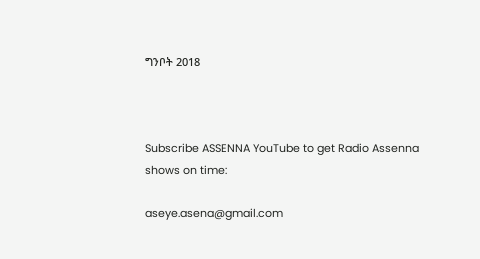ግንቦት 2018



Subscribe ASSENNA YouTube to get Radio Assenna shows on time:

aseye.asena@gmail.com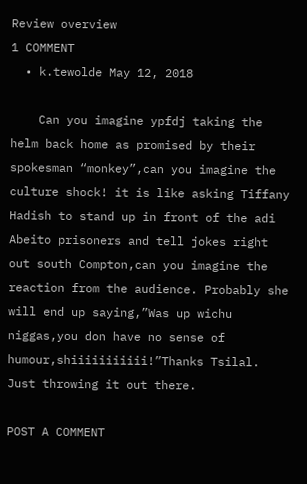Review overview
1 COMMENT
  • k.tewolde May 12, 2018

    Can you imagine ypfdj taking the helm back home as promised by their spokesman “monkey”,can you imagine the culture shock! it is like asking Tiffany Hadish to stand up in front of the adi Abeito prisoners and tell jokes right out south Compton,can you imagine the reaction from the audience. Probably she will end up saying,”Was up wichu niggas,you don have no sense of humour,shiiiiiiiiiii!”Thanks Tsilal. Just throwing it out there.

POST A COMMENT